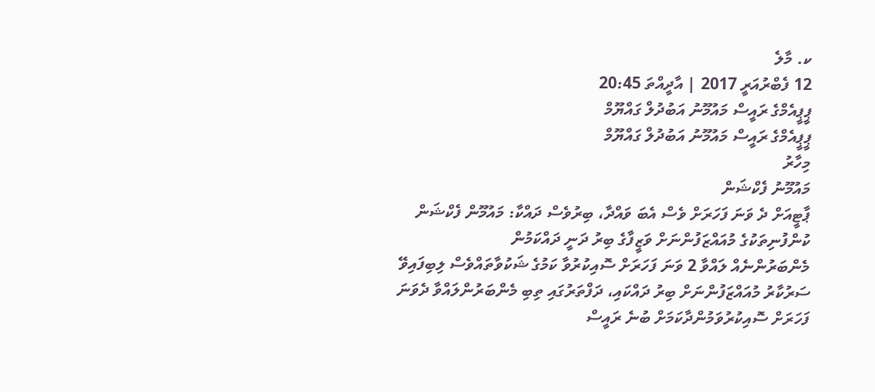ކ. މާލެ
12 ފެބްރުއަރީ 2017 | އާދީއްތަ 20:45
ޕީޕީއެމްގެ ރައީސް މައުމޫނު އަބުދުލް ގައްޔޫމް
ޕީޕީއެމްގެ ރައީސް މައުމޫނު އަބުދުލް ގައްޔޫމް
މިހާރު
މައުމޫނު ފެކްޝަން
ޕާޓީއަށް ދެ ވަނަ ފަހަރަށް ވެސް އެބަ ވައްދާ، ބިރުވެސް ދައްކާ: މައުމޫން ފެކްޝަން
ކުންފުނިތަކުގެ މުއައްޒަފުންނަށް ވަޒީފާގެ ބިރު ދަނީ ދައްކަމުން
މެންބަރުންނެއް ލައްވާ 2 ވަނަ ފަހަރަށް ސޮއިކުރުވާ ކަމުގެ ޝަކުވާތައްވެސް ލިބިފައިވޭ
ސަރުކާރު މުއައްޒަފުންނަށް ބިރު ދައްކައި، ދަފްތަރުގައި ތިބި މެންބަރުންލައްވާ ދެވަނަ ފަހަރަށް ސޮއިކުރުވަމުންދާކަމަށް ބުނެ ރައީސް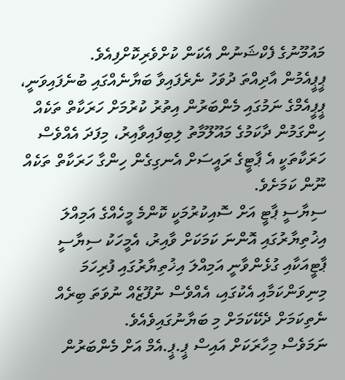މައުމޫނުގެ ފެކްޝަނުން އެކަން ކުށްވެރިކޮށްފިއެވެ.
ޕީޕީއެމުން އާދިއްތަ ދުވަހު ނެރެފައިވާ ބަޔާނެއްގައި ބުނެފައިވަނީ، ޕީޕީއެމްގެ ނަމުގައި މެންބަރުން އިތުރު ކުރުމަށް ހަރަކާތް ތަކެއް ހިންގަމުން ދާކަމުގެ މައޫލޫމާތު ލިބިފައިވާއިރު، މިފަދަ އެއްވެސް ހަރަކާތަކީ އެ ޕާޓީގެ ރައީސަށް އެނގިގެން ހިންގާ ހަރަކާތް ތަކެއް ނޫން ކަމަށެވެ.
ސިޔާސީ ޕާޓީ އަށް ސޮއިކުރުމަކީ ކޮންމެ މީހެއްގެ އަމިއްލަ އިޚުތިޔާރުގައި އޮންނަ ކަމަކަށް ވާއިރު، އެމީހަކު ސިޔާސީ ޕާޓީއަކާއި ގުޅެންވާނީ އަމިއްލަ އިޚުތިޔާރުގައި ފުރިހަމަ މިނިވަންކަމާއި އެކުގައި، އެއްވެސް ނުފޫޒެއް ނުވަތަ ބިރެއް ނެތިކަމަށް ދެކޭކަމަށް މި ބަޔާނުގައިވެއެވެ.
ނަމަވެސް މިހާރަކަށް އައިސް ޕީ.ޕީ.އެމް އަށް މެންބަރުން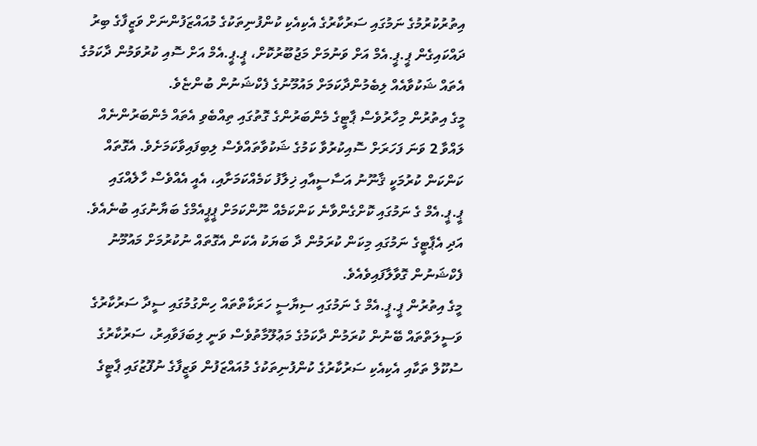އިތުރުކުރުމުގެ ނަމުގައި ސަރުކާރުގެ އެކިއެކި ކުންފުނިތަކުގެ މުއައްޒަފުންނަށް ވަޒީފާގެ ބިރު ދައްކައިގެން ޕީ.ޕީ.އެމް އަށް ވަނުމަށް މަޖުބޫރުކޮށް، ޕީ.ޕީ.އެމް އަށް ސޮއި ކުރުވަމުން ދާކަމުގެ އެތައް ޝަކުވާއެއް ލިބެމުންދާކަމަށް މައުމޫނުގެ ފެކްޝަނުން ބުންޏެވެ.
މީގެ އިތުރުން މިހާރުވެސް ޕާޓީގެ މެންބަރުންގެ ގޮތުގައި ތިއްބެވި އެތައް މެންބަރުންނެއް ލައްވާ 2 ވަނަ ފަހަރަށް ސޮއިކުރުވާ ކަމުގެ ޝަކުވާތައްވެސް ލިބިފައިވާކަމަށެވެ. އެގޮތައް ކަންކަން ކުރުމަކީ ޤާނޫނު އަސާސީއާއި ޚިލާފު ކަމެއްކަމަށާއި، އެއީ އެއްވެސް ހާލެއްގައި ޕީ.ޕީ.އެމް ގެ ނަމުގައި ކޮށްގެންވާނެ ކަންކަމެއް ނޫންކަމަށް ޕީޕީއެމްގެ ބަޔާނުގައި ބުނެއެވެ. އަދި އެޕާޓީގެ ނަމުގައި މިކަން ކުރަމުން ދާ ބަޔަކު އެކަން އެގޮތައް ނުކުރުމަށް މައުމޫނު ފެކްޝަނުން ގޮވާލާފައިވެއެވެ.
މީގެ އިތުރުން ޕީ.ޕީ.އެމް ގެ ނަމުގައި ސިޔާސީ ހަރަކާތްތައް ހިންގުމުގައި ސީދާ ސަރުކާރުގެ ވަސީލަތްތައް ބޭނުން ކުރަމުން ދާކަމުގެ މަޢުލޫމާތުވެސް ވަނީ ލިބަފަވާއިރު، ސަރުކާރުގެ ސުކޫލް ތަކާއި އެކިއެކި ސަރުކާރުގެ ކުންފުނިތަކުގެ މުއައްޒަފުން ވަޒީފާގެ ނުފޫޒުގައި ޕާޓީގެ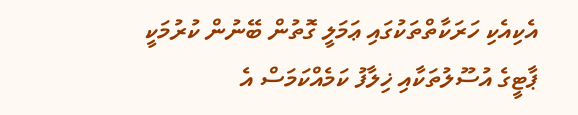އެކިއެކި ހަރަކާތްތަކުގައި ޢަމަލީ ގޮތުން ބޭނުން ކުރުމަކީ ޕާޓީގެ އުސޫލުތަކާއި ޚިލާފު ކަމެއްކަމަސް އެ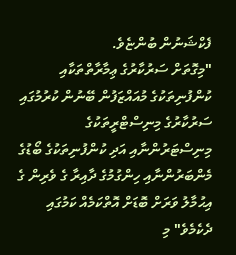ފެކްޝަނުން ބުންޏެވެ.
"މިގޮތަށް ސަރުކާރުގެ ޢިމާރާތްތަކާއި ކުންފުނިތަކުގެ މުއައްޒަފުން ބޭނުން ކުރުމުގައި ސަރުކާރުގެ މިނިސްޓްރީތަކުގެ މިނިސްޓަރުންނާއި އަދި ކުންފުނިތަކުގެ ބޯޑުގެ މެންބަރުންނާއި ހިންގުމުގެ ދާއިރާ ގެ ވެރިން ގެ އިޙުމާލު ވަރަށް ބޮޑަށް އޮތްކަމެއް ކަމުގައި ދެކެމެވެ" މި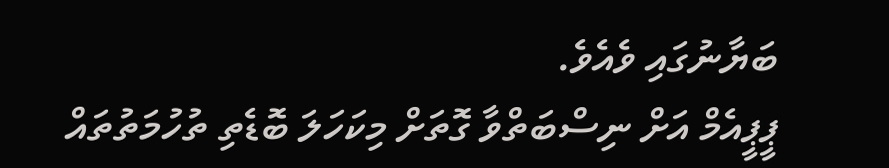ބަޔާނުގައި ވެއެވެ.
ޕީޕީއެމް އަށް ނިސްބަތްވާ ގޮތަށް މިކަހަލަ ބޮޑެތި ތުހުމަތުތައް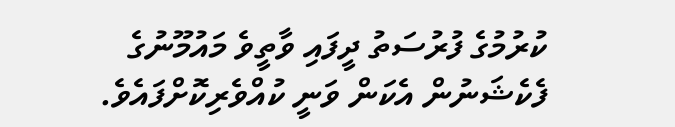ކުރުމުގެ ފުރުސަތު ދީފައި ވާތީވެ މައުމޫނުގެ ފެކެޝަނުން އެކަން ވަނީ ކުއްވެރިކޮށްފައެވެ.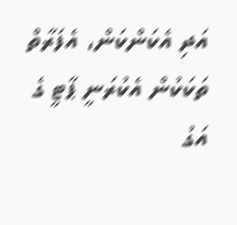އަދި އެކަންކަން، އެފަރާތް ތަކަކުން އެކުރަނީ ޕާޓީ ގެ އަގު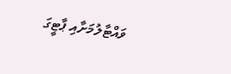ވައްޓާލުމަށާއި ޕާޓީގަ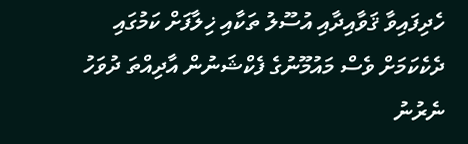ހެދިފައިވާ ޤަވާއިދާއި އުސޫލު ތަކާއި ޚިލާފަށް ކަމުގައި ދެކެކަމަށް ވެސް މައުމޫނުގެ ފެކްޝަނުން އާދިއްތަ ދުވަހު ނެރުނު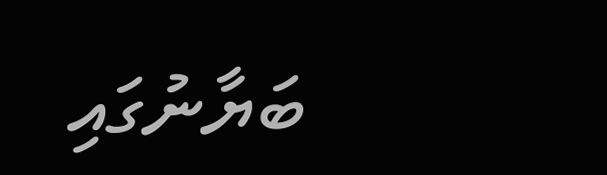ބަޔާނުގައި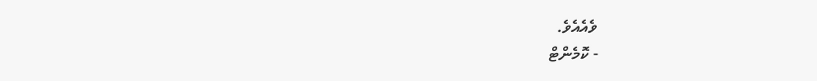ވެއެއެވެ.
- ކޮމެންޓް